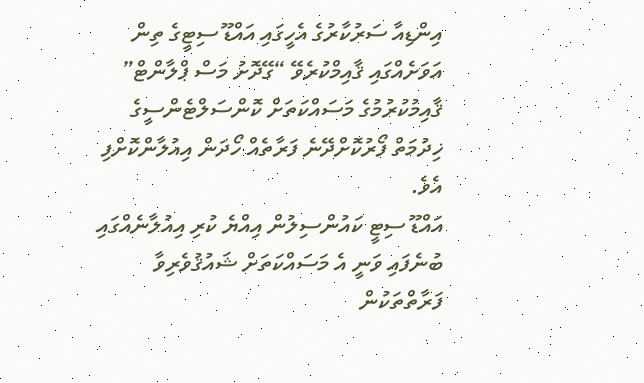އިންޑިއާ ސަރުކާރުގެ އެހީގައި އައްޑޫ ސިޓީގެ ތިން އަވަށެއްގައި ޤާއިމްކުރެވޭ “ގޭދޮށު މަސް ޕްލާންޓް” ޤާއިމުކުރުމުގެ މަސައްކަތަށް ކޮންސަލްޓެންސީގެ ޚިދުމަތް ފޯރުކޮށްދޭނެ ފަރާތެއް ހޯދަން އިއުލާންކޮށްފި އެވެ.
އައްޑޫ ސިޓީ ކައުންސިލުން އިއްޔެ ކުރި އިއުލާނެއްގައި ބުނެފައި ވަނީ އެ މަސައްކަތަށް ޝައުޤުވެރިވާ ފަރާތްތަކުން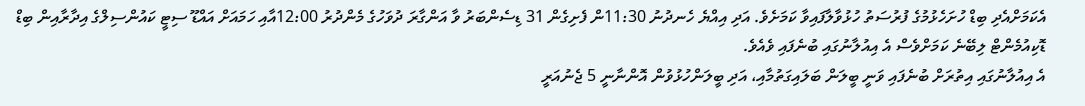އެކަމަށްއެދި ބިޑް ހުށަހެޅުމުގެ ފުރުސަތު ހުޅުވާލާފައިވާ ކަމަށެވެ. އަދި އިއްޔެ ހެނދުނު 11:30ން ފެށިގެން 31 ޑިސެންބަރު ވާ އަންގާރަ ދުވަހުގެ މެންދުރު 12:00އާއި ހަމައަށް އައްޑޫ ސިޓީ ކައުންސިލްގެ އިދާރާއިން ބިޑް ޑޮކިއުމެންޓް ލިބޭނެ ކަމަށްވެސް އެ އިއުލާނުގައި ބުނެފައި ވެއެވެ.
އެ އިއުލާނުގައި އިތުރަށް ބުނެފައި ވަނީ ބީލަން ބަލައިގަތުމާއި، އަދި ބީލަންހުޅުވުން އޮންނާނީ 5 ޖެނުއަރީ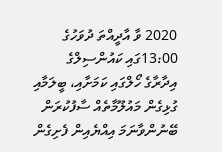2020 ވާ އާދީއްތަ ދުވަހުގެ 13:00ގައި ކައުންސިލްގެ އިދާރާގެ ހޯލްގައި ކަމަށާއި، ބީލަމާއި ގުޅިގެން މައުލޫމާތެއް ސާފުކުރަން ބޭނުންވާނަމަ އިއްޔެއިން ފެށިގެން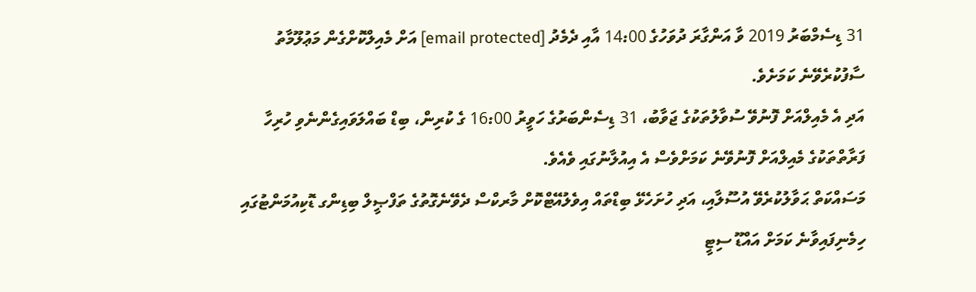31 ޑިސެމްބަރު 2019 ވާ އަންގާރަ ދުވަހުގެ 14:00 އާއި ދެމެދު [email protected] އަށް މެއިލްކޮށްގެން މަޢުލޫމާތު ސާފުކުރެވޭނެ ކަމަށެވެ.
އަދި އެ މެއިލްއަށް ފޮނުވޭ ސުވާލުތަކުގެ ޖަވާބު، 31 ޑިސެންބަރުގެ ހަވީރު 16:00 ގެ ކުރިން، ބިޑް ބައްލަވައިގެންނެވި ހުރިހާ ފަރާތްތަކުގެ މެއިލްއަށް ފޮނުވޭނެ ކަމަށްވެސް އެ އިއުލާނުގައި ވެއެވެ.
މަސައްކަތް ޙަވާލުކުރެވޭ އުސޫލާއި، އަދި ހުށަހެޅޭ ބިޑްތައް އިވެލުއޭޓްކޮށް މާރކްސް ދެވޭނެގޮތުގެ ތަފްޞީލް ބިޑިންގ ޑޮކިއުމަންޓުގައި ހިމެނިފައިވާނެ ކަމަށް އައްޑޫ ސިޓީ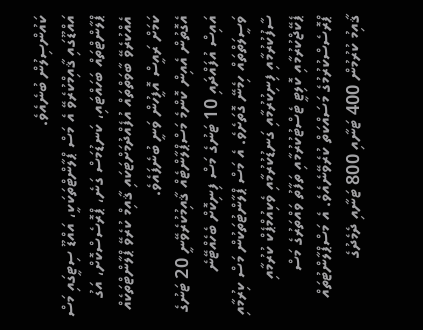ކައުންސިލުން ބުނެއެވެ.
އައްޑޫގައި ޤާއިމްކުރެވޭ އެ މަސް ޕްލާންޓްތަކަކީ، އައްޑޫ ސިޓީގައި މަސް ޕްލާންޓްތައް ބަހައްޓައި، ކަނޑުމަސް ގަނެ، ޕްރޮސެސްކޮށް، އަގު އެއްކުރެވޭ ބާވަތްތައް އުފެއްދުމަށްޓަކައި ޤާއިމް ކުރެވޭ ޕްލާންޓްތަކެއް ކަމަށް ރައީސް އޮފީހުން ވަނީ ބުނެފައެވެ.
އެގޮތުން އެއިން ކޮންމެ މަސްޕްލާންޓެއް ޤާއިމުކުރެވޭނީ 20 ޓަނުގެ އައިސް އުފައްދައި 10 ޓަނުގެ މަސް ފިނިކޮށް ބެހެއްޓޭނެ ވަސީލަތްތައް ހިމެނޭ ގޮތަށެވެ. އެ މަސް ޕްލާންޓުތަކުން މަސް ކިރުމާއި ސާފުކުރުމާއި ފިނިކުރުމާއި ގަނޑުކުރުމާއި ވެކިއުމްޕެކް ކުރުމާއި ޕެކޭޖްކުރުމާއި ކޮލިޓީ ޓެސްޓުކުރުމާއި ތަފާތު ވައްތަރުގެ މަސް ޕްރޮސެސްކުރުމުގެ މަސައްކަތް ކުރެވޭނެއެވެ. އެ މަސްޕްލާންޓުތައް ޤާއިމު ކުރުމުން 400 ޓަނާއި 800 ޓަނާއި ދެމެދުގެ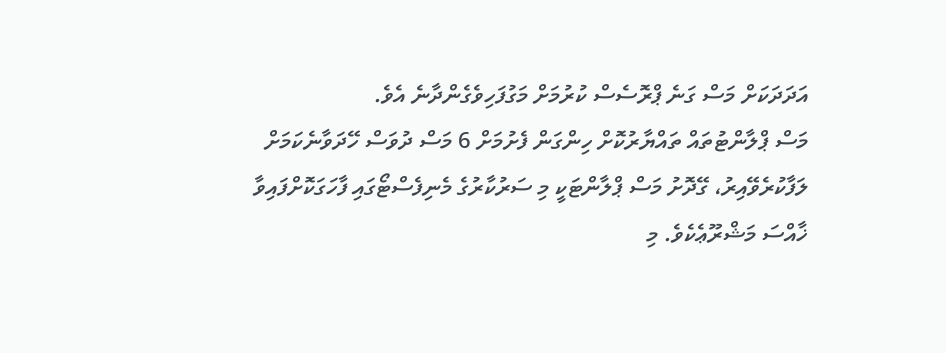އަދަދަކަށް މަސް ގަނެ ޕްރޮސެސް ކުރުމަށް މަގުފަހިވެގެންދާނެ އެވެ.
މަސް ޕްލާންޓުތައް ތައްޔާރުކޮށް ހިންގަން ފެށުމަށް 6 މަސް ދުވަސް ހޭދަވާނެކަމަށް ލަފާކުރެވޭއިރު، ގޭދޮށު މަސް ޕްލާންޓަކީ މި ސަރުކާރުގެ މެނިފެސްޓޯގައި ފާހަގަކޮށްފައިވާ ޚާއްސަ މަޝްރޫޢެކެވެ. މި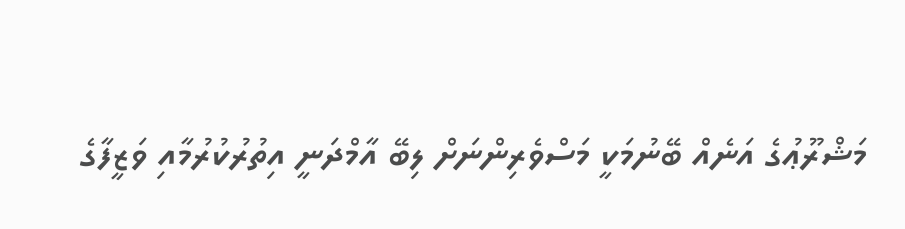މަޝްރޫޢުގެ އަނެއް ބޭނުމަކީ މަސްވެރިންނަށް ލިބޭ އާމްދަނީ އިތުރުކުރުމާއި ވަޒީފާގެ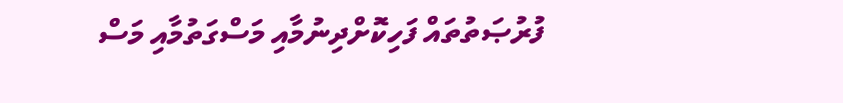ފުރުޞަތުތައް ފަހިކޮށްދިނުމާއި މަސްގަތުމާއި މަސް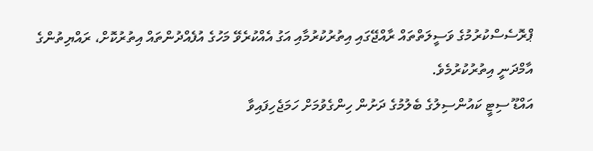ޕްރޮސެސްކުރުމުގެ ވަސީލަތްތައް ރާއްޖޭގައި އިތުރުކުރުމާއި އަގު އެއްކުރެވޭ މަހުގެ އުފެއްދުންތައް އިތުރުކޮށް، ރައްޔިތުންގެ އާމްދަނީ އިތުރުކުރުމެވެ.
އައްޑޫ ސިޓީ ކައުންސިލުގެ ބެލުމުގެ ދަށުން ހިންގެވުމަށް ހަމަޖެހިފައިވާ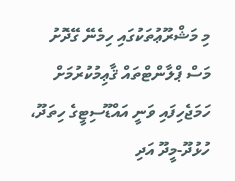މި މަޝްރޫޢުތަކުގައި ހިމެނޭ ގޭދޮށު މަސް ޕްލާންޓްތައް ޤާޢިމުކުރުމަށް ހަމަޖެހިފައި ވަނީ އައްޑޫސިޓީގެ ހިތަދޫ، ހުޅުދޫ-މީދޫ އަދި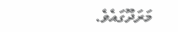މަރަދޫގައެވެ.